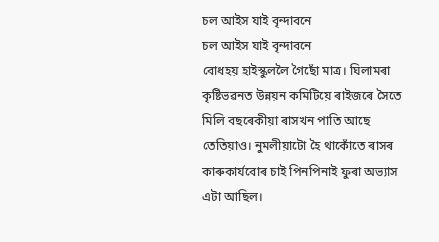চল আইস যাই বৃন্দাবনে
চল আইস যাই বৃন্দাবনে
বোধহয় হাইস্কুললৈ গৈছোঁ মাত্ৰ। ঘিলামৰা কৃষ্টিভৱনত উন্নয়ন কমিটিয়ে ৰাইজৰে সৈতে মিলি বছৰেকীয়া ৰাসখন পাতি আছে তেতিয়াও। নুমলীয়াটো হৈ থাকোঁতে ৰাসৰ কাৰুকাৰ্যবোৰ চাই পিনপিনাই ফুৰা অভ্যাস এটা আছিল।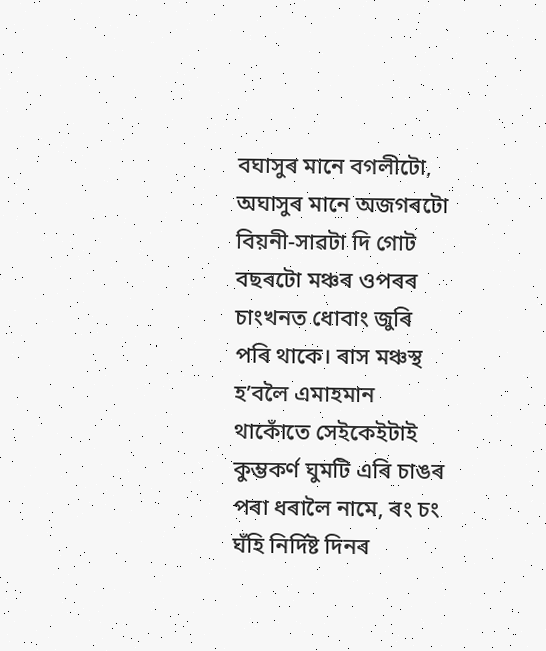বঘাসুৰ মানে বগলীটো, অঘাসুৰ মানে অজগৰটো বিয়নী-সাৱটা দি গোট বছৰটো মঞ্চৰ ওপৰৰ চাংখনত ধোবাং জুৰি পৰি থাকে। ৰাস মঞ্চস্থ হ’বলৈ এমাহমান থাকোঁতে সেইকেইটাই কুম্ভকৰ্ণ ঘুমটি এৰি চাঙৰ পৰা ধৰালৈ নামে, ৰং চং ঘঁহি নিৰ্দিষ্ট দিনৰ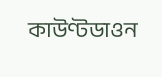কাউণ্টডাওন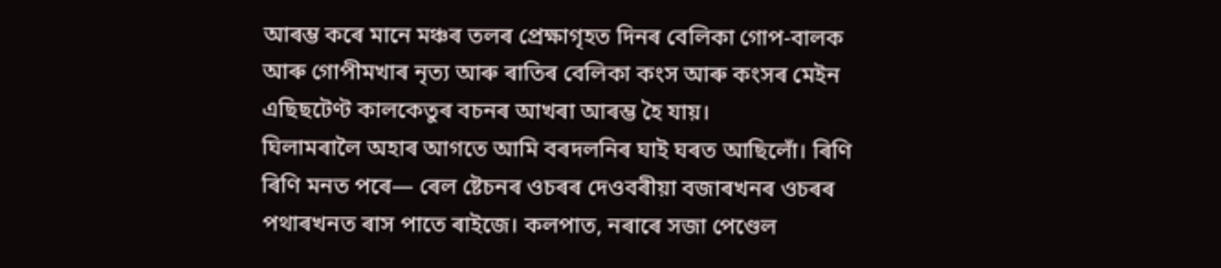আৰম্ভ কৰে মানে মঞ্চৰ তলৰ প্ৰেক্ষাগৃহত দিনৰ বেলিকা গোপ-বালক আৰু গোপীমখাৰ নৃত্য আৰু ৰাতিৰ বেলিকা কংস আৰু কংসৰ মেইন এছিছটেণ্ট কালকেতুৰ বচনৰ আখৰা আৰম্ভ হৈ যায়।
ঘিলামৰালৈ অহাৰ আগতে আমি বৰদলনিৰ ঘাই ঘৰত আছিলোঁ। ৰিণি ৰিণি মনত পৰে— ৰেল ষ্টেচনৰ ওচৰৰ দেওবৰীয়া বজাৰখনৰ ওচৰৰ পথাৰখনত ৰাস পাতে ৰাইজে। কলপাত, নৰাৰে সজা পেণ্ডেল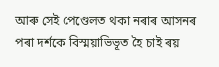আৰু সেই পেণ্ডেলত থকা নৰাৰ আসনৰ পৰা দৰ্শকে বিস্ময়াভিভূত হৈ চাই ৰয়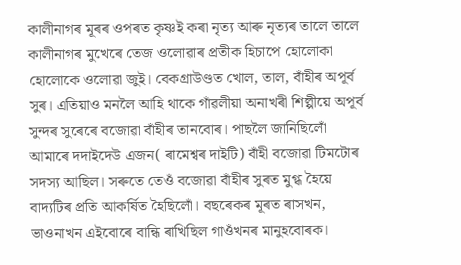কালীনাগৰ মূৰৰ ওপৰত কৃষ্ণই কৰা নৃত্য আৰু নৃত্যৰ তালে তালে কালীনাগৰ মুখেৰে তেজ ওলোৱাৰ প্ৰতীক হিচাপে হোলোকা হোলোকে ওলোৱা জুই। বেকগ্ৰাউণ্ডত খোল, তাল, বাঁহীৰ অপূৰ্ব সুৰ। এতিয়াও মনলৈ আহি থাকে গাঁৱলীয়া অনাখৰী শিল্পীয়ে অপূৰ্ব সুন্দৰ সুৰেৰে বজোৱা বাঁহীৰ তানবোৰ। পাছলৈ জানিছিলোঁ আমাৰে দদাইদেউ এজন( ৰামেশ্বৰ দাইটি) বাঁহী বজোৱা টিমটোৰ সদস্য আছিল। সৰুতে তেওঁ বজোৱা বাঁহীৰ সুৰত মুগ্ধ হৈয়ে বাদ্যটিৰ প্ৰতি আকৰ্ষিত হৈছিলোঁ। বছৰেকৰ মূৰত ৰাসখন, ভাওনাখন এইবোৰে বান্ধি ৰাখিছিল গাওঁখনৰ মানুহবোৰক।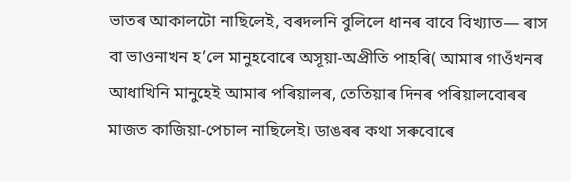ভাতৰ আকালটো নাছিলেই, বৰদলনি বুলিলে ধানৰ বাবে বিখ্যাত— ৰাস বা ভাওনাখন হ’লে মানুহবোৰে অসূয়া-অপ্ৰীতি পাহৰি( আমাৰ গাওঁখনৰ আধাখিনি মানুহেই আমাৰ পৰিয়ালৰ, তেতিয়াৰ দিনৰ পৰিয়ালবোৰৰ মাজত কাজিয়া-পেচাল নাছিলেই। ডাঙৰৰ কথা সৰুবোৰে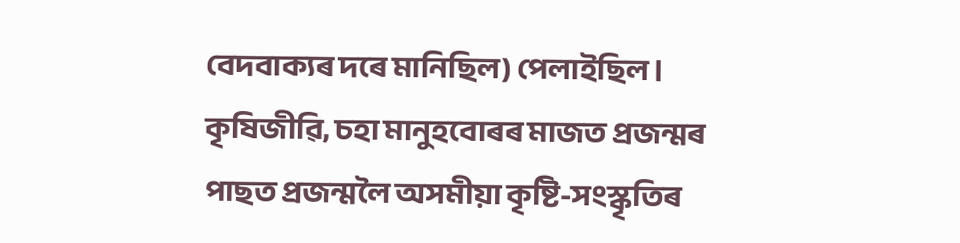বেদবাক্যৰ দৰে মানিছিল) পেলাইছিল। কৃষিজীৱি, চহা মানুহবোৰৰ মাজত প্ৰজন্মৰ পাছত প্ৰজন্মলৈ অসমীয়া কৃষ্টি-সংস্কৃতিৰ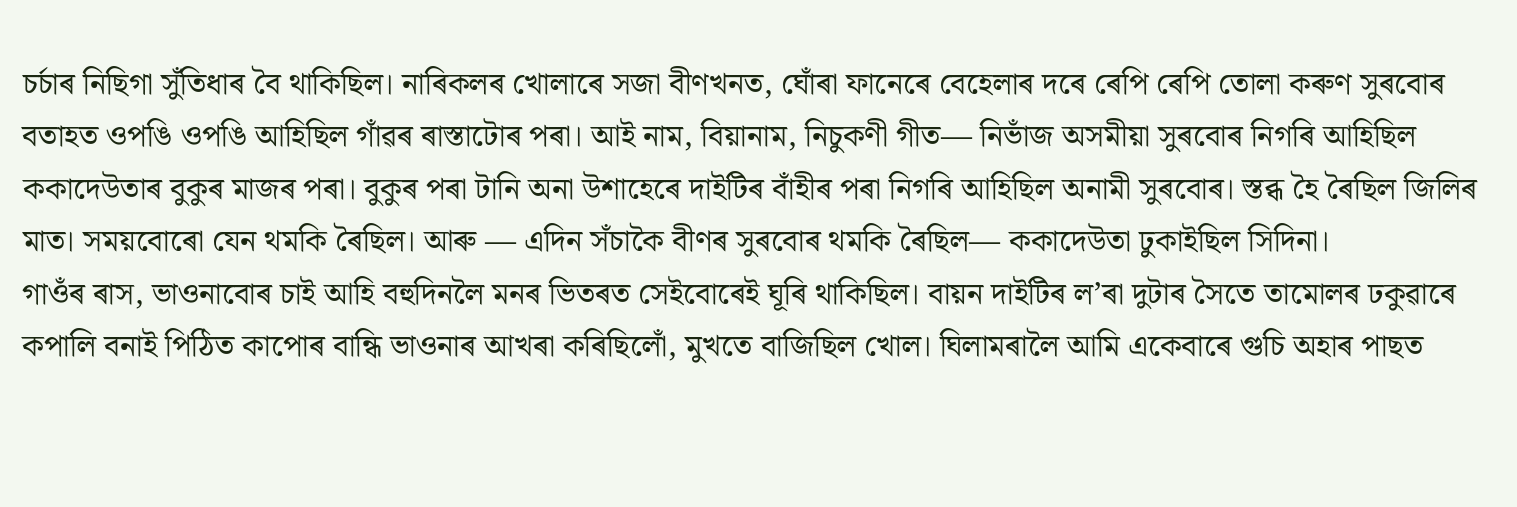চৰ্চাৰ নিছিগা সুঁতিধাৰ বৈ থাকিছিল। নাৰিকলৰ খোলাৰে সজা বীণখনত, ঘোঁৰা ফানেৰে বেহেলাৰ দৰে ৰেপি ৰেপি তোলা কৰুণ সুৰবোৰ বতাহত ওপঙি ওপঙি আহিছিল গাঁৱৰ ৰাস্তাটোৰ পৰা। আই নাম, বিয়ানাম, নিচুকণী গীত— নিভাঁজ অসমীয়া সুৰবোৰ নিগৰি আহিছিল ককাদেউতাৰ বুকুৰ মাজৰ পৰা। বুকুৰ পৰা টানি অনা উশাহেৰে দাইটিৰ বাঁহীৰ পৰা নিগৰি আহিছিল অনামী সুৰবোৰ। স্তব্ধ হৈ ৰৈছিল জিলিৰ মাত। সময়বোৰো যেন থমকি ৰৈছিল। আৰু — এদিন সঁচাকৈ বীণৰ সুৰবোৰ থমকি ৰৈছিল— ককাদেউতা ঢুকাইছিল সিদিনা।
গাওঁৰ ৰাস, ভাওনাবোৰ চাই আহি বহুদিনলৈ মনৰ ভিতৰত সেইবোৰেই ঘূৰি থাকিছিল। বায়ন দাইটিৰ ল’ৰা দুটাৰ সৈতে তামোলৰ ঢকুৱাৰে কপালি বনাই পিঠিত কাপোৰ বান্ধি ভাওনাৰ আখৰা কৰিছিলোঁ, মুখতে বাজিছিল খোল। ঘিলামৰালৈ আমি একেবাৰে গুচি অহাৰ পাছত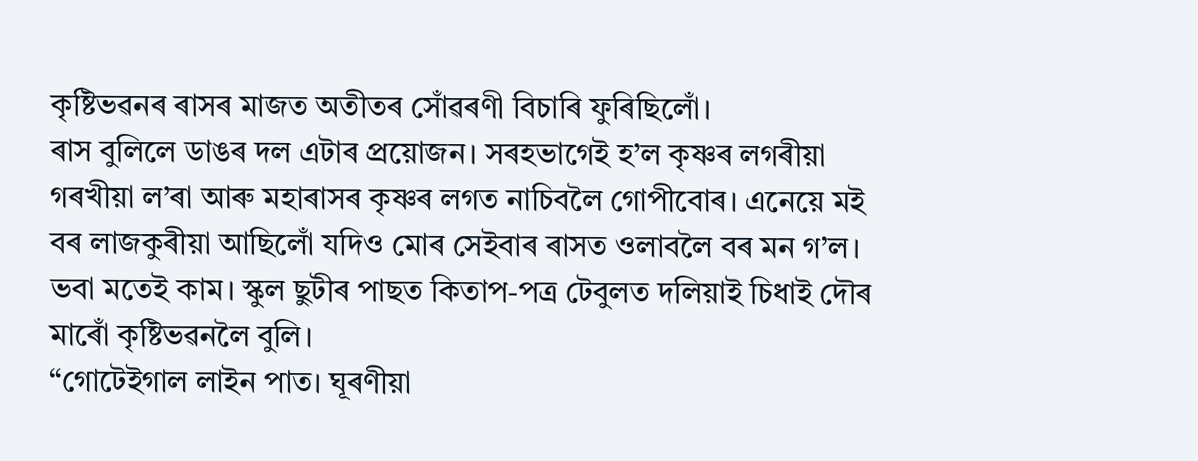কৃষ্টিভৱনৰ ৰাসৰ মাজত অতীতৰ সোঁৱৰণী বিচাৰি ফুৰিছিলোঁ।
ৰাস বুলিলে ডাঙৰ দল এটাৰ প্ৰয়োজন। সৰহভাগেই হ’ল কৃষ্ণৰ লগৰীয়া গৰখীয়া ল’ৰা আৰু মহাৰাসৰ কৃষ্ণৰ লগত নাচিবলৈ গোপীবোৰ। এনেয়ে মই বৰ লাজকুৰীয়া আছিলোঁ যদিও মোৰ সেইবাৰ ৰাসত ওলাবলৈ বৰ মন গ’ল। ভবা মতেই কাম। স্কুল ছুটীৰ পাছত কিতাপ-পত্ৰ টেবুলত দলিয়াই চিধাই দৌৰ মাৰোঁ কৃষ্টিভৱনলৈ বুলি।
“গোটেইগাল লাইন পাত। ঘূৰণীয়া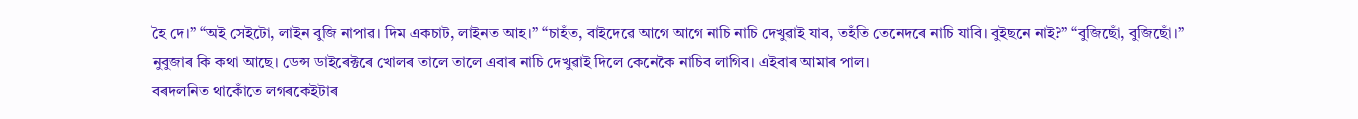হৈ দে।” “অই সেইটো, লাইন বুজি নাপাৱ। দিম একচাট, লাইনত আহ।” “চাহঁত, বাইদেৱে আগে আগে নাচি নাচি দেখুৱাই যাব, তহঁতি তেনেদৰে নাচি যাবি। বুইছনে নাই?” “বুজিছোঁ, বুজিছোঁ।”
নুবুজাৰ কি কথা আছে। ডেন্স ডাইৰেক্টৰে খোলৰ তালে তালে এবাৰ নাচি দেখুৱাই দিলে কেনেকৈ নাচিব লাগিব। এইবাৰ আমাৰ পাল।
বৰদলনিত থাকোঁতে লগৰকেইটাৰ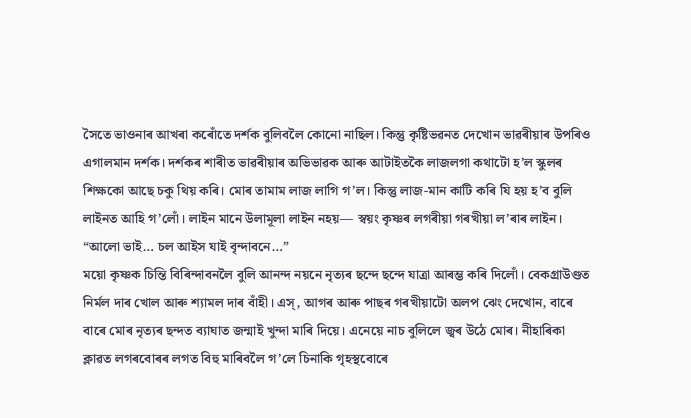সৈতে ভাওনাৰ আখৰা কৰোঁতে দৰ্শক বুলিবলৈ কোনো নাছিল। কিন্তু কৃষ্টিভৱনত দেখোন ভাৱৰীয়াৰ উপৰিও এগালমান দৰ্শক। দৰ্শকৰ শাৰীত ভাৱৰীয়াৰ অভিভাৱক আৰু আটাইতকৈ লাজলগা কথাটো হ’ল স্কুলৰ শিক্ষকো আছে চকু থিয় কৰি। মোৰ তামাম লাজ লাগি গ’ল। কিন্তু লাজ-মান কাটি কৰি যি হয় হ’ব বুলি লাইনত আহি গ’লোঁ। লাইন মানে উলামূলা লাইন নহয়— স্বয়ং কৃষ্ণৰ লগৰীয়া গৰখীয়া ল’ৰাৰ লাইন।
“আলো ভাই… চল আইস যাই বৃন্দাবনে…”
ময়ো কৃষ্ণক চিন্তি বিৰিন্দাবনলৈ বুলি আনন্দ নয়নে নৃত্যৰ ছন্দে ছন্দে যাত্ৰা আৰম্ভ কৰি দিলোঁ। বেকগ্ৰাউণ্ডত নিৰ্মল দাৰ খোল আৰু শ্যামল দাৰ বাঁহী। এস্, আগৰ আৰু পাছৰ গৰখীয়াটো অলপ ঝেং দেখোন, বাৰে বাৰে মোৰ নৃত্যৰ ছন্দত ব্যাঘাত জন্মাই খুন্দা মাৰি দিয়ে। এনেয়ে নাচ বুলিলে জ্বৰ উঠে মোৰ। নীহাৰিকা ক্লাৱত লগৰবোৰৰ লগত বিহু মাৰিবলৈ গ’লে চিনাকি গৃহস্থবোৰে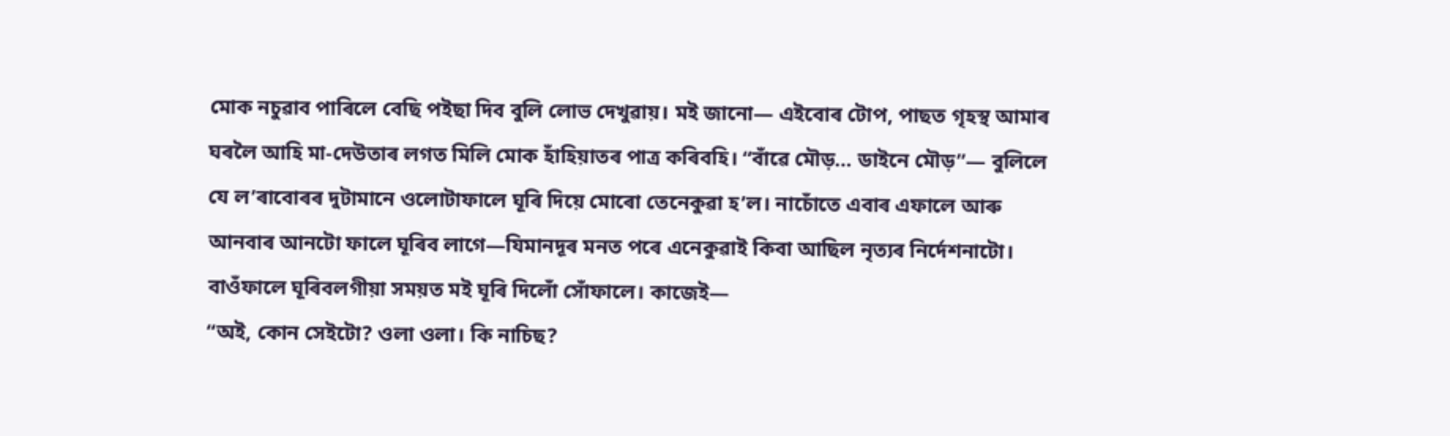মোক নচুৱাব পাৰিলে বেছি পইছা দিব বুলি লোভ দেখুৱায়। মই জানো— এইবোৰ টোপ, পাছত গৃহস্থ আমাৰ ঘৰলৈ আহি মা-দেউতাৰ লগত মিলি মোক হাঁহিয়াতৰ পাত্ৰ কৰিবহি। “বাঁৱে মৌড়… ডাইনে মৌড়”— বুলিলে যে ল’ৰাবোৰৰ দুটামানে ওলোটাফালে ঘূৰি দিয়ে মোৰো তেনেকুৱা হ’ল। নাচোঁতে এবাৰ এফালে আৰু আনবাৰ আনটো ফালে ঘূৰিব লাগে—যিমানদূৰ মনত পৰে এনেকুৱাই কিবা আছিল নৃত্যৰ নিৰ্দেশনাটো। বাওঁফালে ঘূৰিবলগীয়া সময়ত মই ঘূৰি দিলোঁ সোঁফালে। কাজেই—
“অই, কোন সেইটো? ওলা ওলা। কি নাচিছ?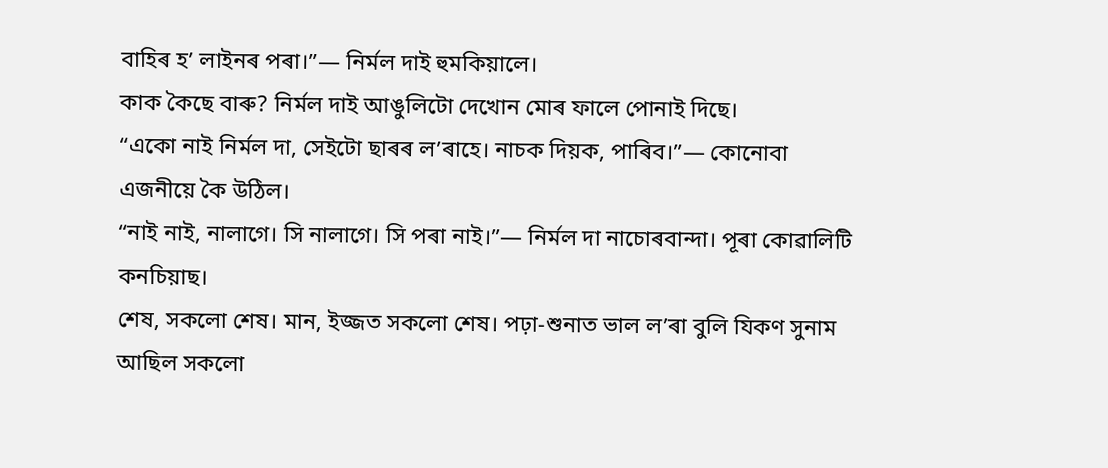বাহিৰ হ’ লাইনৰ পৰা।”— নিৰ্মল দাই হুমকিয়ালে।
কাক কৈছে বাৰু? নিৰ্মল দাই আঙুলিটো দেখোন মোৰ ফালে পোনাই দিছে।
“একো নাই নিৰ্মল দা, সেইটো ছাৰৰ ল’ৰাহে। নাচক দিয়ক, পাৰিব।”— কোনোবা এজনীয়ে কৈ উঠিল।
“নাই নাই, নালাগে। সি নালাগে। সি পৰা নাই।”— নিৰ্মল দা নাচোৰবান্দা। পূৰা কোৱালিটি কনচিয়াছ।
শেষ, সকলো শেষ। মান, ইজ্জত সকলো শেষ। পঢ়া-শুনাত ভাল ল’ৰা বুলি যিকণ সুনাম আছিল সকলো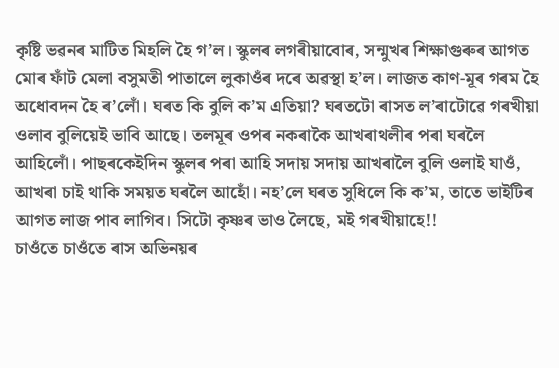কৃষ্টি ভৱনৰ মাটিত মিহলি হৈ গ’ল। স্কুলৰ লগৰীয়াবোৰ, সন্মুখৰ শিক্ষাগুৰুৰ আগত মোৰ ফাঁট মেলা বসুমতী পাতালে লুকাওঁৰ দৰে অৱস্থা হ’ল। লাজত কাণ-মূৰ গৰম হৈ অধোবদন হৈ ৰ’লোঁ। ঘৰত কি বুলি ক’ম এতিয়া? ঘৰতটো ৰাসত ল’ৰাটোৱে গৰখীয়া ওলাব বুলিয়েই ভাবি আছে। তলমূৰ ওপৰ নকৰাকৈ আখৰাথলীৰ পৰা ঘৰলৈ আহিলোঁ। পাছৰকেইদিন স্কুলৰ পৰা আহি সদায় সদায় আখৰালৈ বুলি ওলাই যাওঁ, আখৰা চাই থাকি সময়ত ঘৰলৈ আহোঁ। নহ’লে ঘৰত সুধিলে কি ক’ম, তাতে ভাইটিৰ আগত লাজ পাব লাগিব। সিটো কৃষ্ণৰ ভাও লৈছে, মই গৰখীয়াহে!!
চাওঁতে চাওঁতে ৰাস অভিনয়ৰ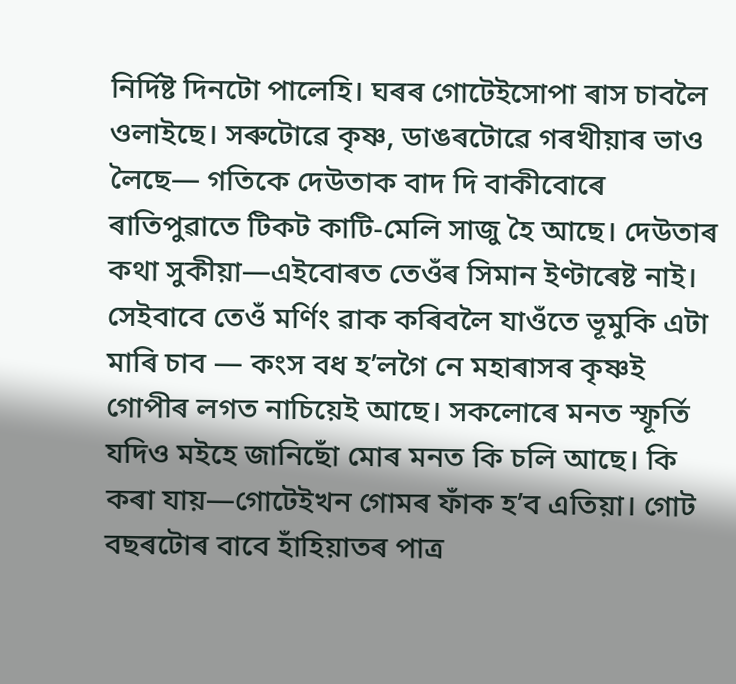নিৰ্দিষ্ট দিনটো পালেহি। ঘৰৰ গোটেইসোপা ৰাস চাবলৈ ওলাইছে। সৰুটোৱে কৃষ্ণ, ডাঙৰটোৱে গৰখীয়াৰ ভাও লৈছে— গতিকে দেউতাক বাদ দি বাকীবোৰে ৰাতিপুৱাতে টিকট কাটি-মেলি সাজু হৈ আছে। দেউতাৰ কথা সুকীয়া—এইবোৰত তেওঁৰ সিমান ইণ্টাৰেষ্ট নাই। সেইবাবে তেওঁ মৰ্ণিং ৱাক কৰিবলৈ যাওঁতে ভূমুকি এটা মাৰি চাব — কংস বধ হ’লগৈ নে মহাৰাসৰ কৃষ্ণই গোপীৰ লগত নাচিয়েই আছে। সকলোৰে মনত স্ফূৰ্তি যদিও মইহে জানিছোঁ মোৰ মনত কি চলি আছে। কি কৰা যায়—গোটেইখন গোমৰ ফাঁক হ’ব এতিয়া। গোট বছৰটোৰ বাবে হাঁহিয়াতৰ পাত্ৰ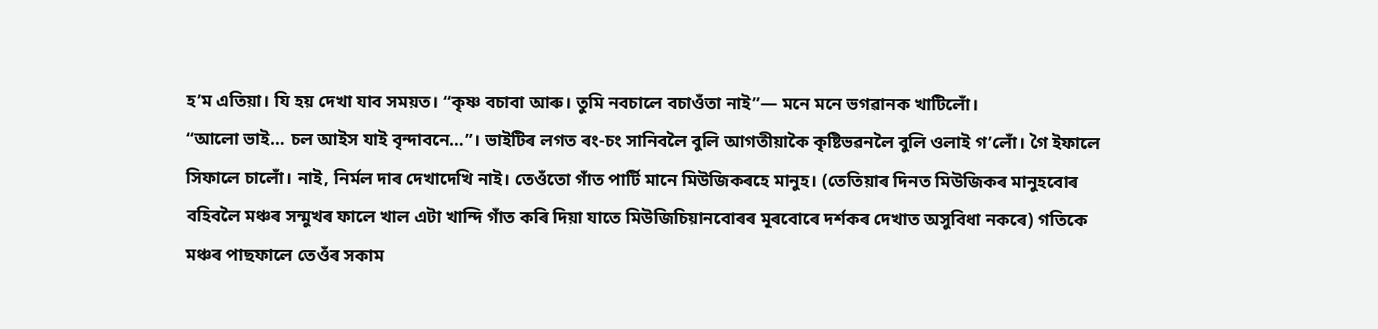হ’ম এতিয়া। যি হয় দেখা যাব সময়ত। “কৃষ্ণ বচাবা আৰু। তুমি নবচালে বচাওঁতা নাই”— মনে মনে ভগৱানক খাটিলোঁ।
“আলো ভাই… চল আইস যাই বৃন্দাবনে…”। ভাইটিৰ লগত ৰং-চং সানিবলৈ বুলি আগতীয়াকৈ কৃষ্টিভৱনলৈ বুলি ওলাই গ’লোঁ। গৈ ইফালে সিফালে চালোঁ। নাই, নিৰ্মল দাৰ দেখাদেখি নাই। তেওঁতো গাঁত পাৰ্টি মানে মিউজিকৰহে মানুহ। (তেতিয়াৰ দিনত মিউজিকৰ মানুহবোৰ বহিবলৈ মঞ্চৰ সন্মুখৰ ফালে খাল এটা খান্দি গাঁত কৰি দিয়া যাতে মিউজিচিয়ানবোৰৰ মূৰবোৰে দৰ্শকৰ দেখাত অসুবিধা নকৰে) গতিকে মঞ্চৰ পাছফালে তেওঁৰ সকাম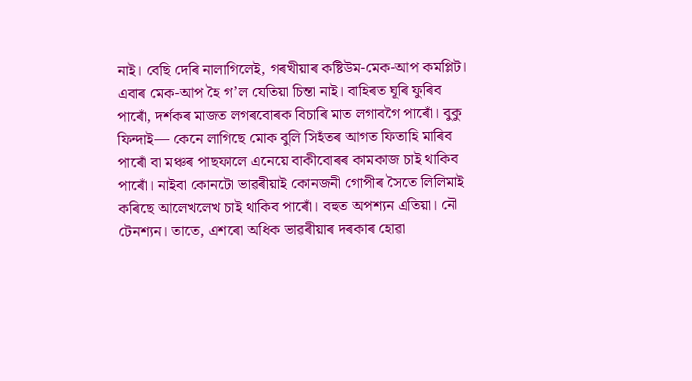নাই। বেছি দেৰি নালাগিলেই, গৰখীয়াৰ কষ্টিউম-মেক-আপ কমপ্লিট। এবাৰ মেক-আপ হৈ গ’ল যেতিয়া চিন্তা নাই। বাহিৰত ঘূৰি ফুৰিব পাৰোঁ, দৰ্শকৰ মাজত লগৰবোৰক বিচাৰি মাত লগাবগৈ পাৰোঁ। বুকু ফিন্দাই— কেনে লাগিছে মোক বুলি সিহঁতৰ আগত ফিতাহি মাৰিব পাৰোঁ বা মঞ্চৰ পাছফালে এনেয়ে বাকীবোৰৰ কামকাজ চাই থাকিব পাৰোঁ। নাইবা কোনটো ভাৱৰীয়াই কোনজনী গোপীৰ সৈতে লিলিমাই কৰিছে আলেখলেখ চাই থাকিব পাৰোঁ। বহুত অপশ্যন এতিয়া। নৌ টেনশ্যন। তাতে, এশৰো অধিক ভাৱৰীয়াৰ দৰকাৰ হোৱা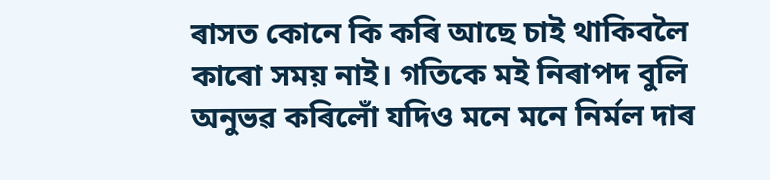ৰাসত কোনে কি কৰি আছে চাই থাকিবলৈ কাৰো সময় নাই। গতিকে মই নিৰাপদ বুলি অনুভৱ কৰিলোঁ যদিও মনে মনে নিৰ্মল দাৰ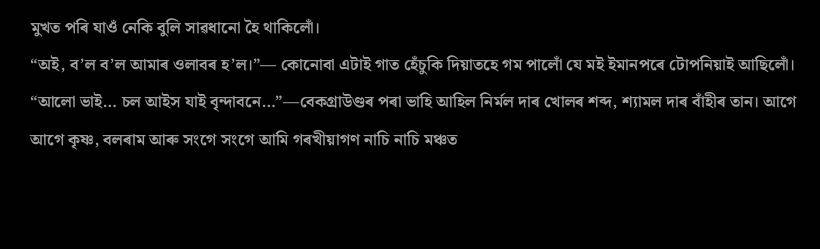মুখত পৰি যাওঁ নেকি বুলি সাৱধানো হৈ থাকিলোঁ।
“অই, ব’ল ব’ল আমাৰ ওলাবৰ হ’ল।”— কোনোবা এটাই গাত হেঁচুকি দিয়াতহে গম পালোঁ যে মই ইমানপৰে টোপনিয়াই আছিলোঁ।
“আলো ভাই… চল আইস যাই বৃন্দাবনে…”—বেকগ্ৰাউণ্ডৰ পৰা ভাহি আহিল নিৰ্মল দাৰ খোলৰ শব্দ, শ্যামল দাৰ বাঁহীৰ তান। আগে আগে কৃষ্ণ, বলৰাম আৰু সংগে সংগে আমি গৰখীয়াগণ নাচি নাচি মঞ্চত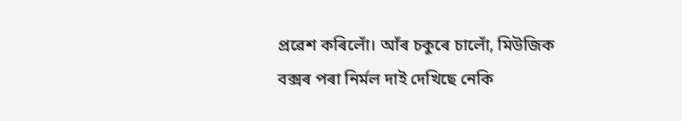প্ৰৱেশ কৰিলোঁ। আঁৰ চকুৰে চালোঁ, মিউজিক বক্সৰ পৰা নিৰ্মল দাই দেখিছে নেকি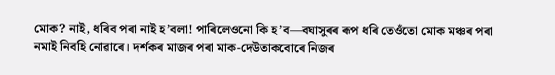মোক? নাই, ধৰিব পৰা নাই হ’বলা! পাৰিলেওনো কি হ’ব—বঘাসুৰৰ ৰূপ ধৰি তেওঁতো মোক মঞ্চৰ পৰা নমাই নিবহি নোৱাৰে। দৰ্শকৰ মাজৰ পৰা মাক-দেউতাকবোৰে নিজৰ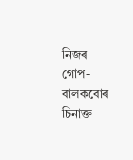নিজৰ গোপ-বালকবোৰ চিনাক্ত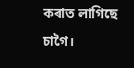কৰাত লাগিছে চাগৈ।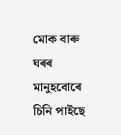মোক বাৰু ঘৰৰ মানুহবোৰে চিনি পাইছে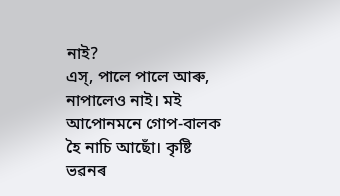নাই?
এস্, পালে পালে আৰু, নাপালেও নাই। মই আপোনমনে গোপ-বালক হৈ নাচি আছোঁ। কৃষ্টি ভৱনৰ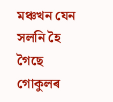মঞ্চখন যেন সলনি হৈ গৈছে গোকুলৰ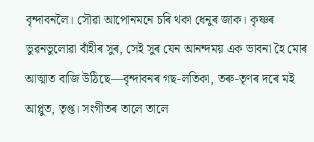বৃন্দাবনলৈ। সৌৱা আপোনমনে চৰি থকা ধেনুৰ জাক। কৃষ্ণৰ ভুৱনভুলোৱা বাঁহীৰ সুৰ, সেই সুৰ যেন আনন্দময় এক ভাবনা হৈ মোৰ আত্মাত বাজি উঠিছে—বৃন্দাবনৰ গছ-লতিকা, তৰু-তৃণৰ দৰে মই আপ্লুত, তৃপ্ত। সংগীতৰ তালে তালে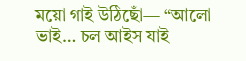ময়ো গাই উঠিছোঁ— “আলো ভাই… চল আইস যাই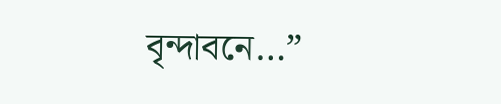বৃন্দাবনে…”